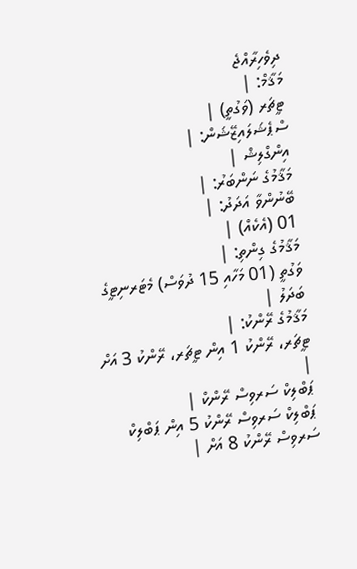ދިވެހިރާއްޖެ
މަޤާމް: |
ޓީޗަރ (ވަގުތީ) |
ސްޕެޝަލައިޒޭޝަން: |
އިންގްލިޝް |
މަޤާމުގެ ނަންބަރު: |
ބޭނުންވާ އަދަދު: |
01 (އެކެއް) |
މަޤާމުގެ ގިންތި: |
ވަގުތީ (01 މަހާއި 15 ދުވަސް) މެޓަރނިޓީގެ ބަދަލު |
މަޤާމުގެ ރޭންކު: |
ޓީޗަރ، ރޭންކު 1 އިން ޓީޗަރ، ރޭންކު 3 އަށް |
ޕަބްލިކް ސަރވިސް ރޭންކް |
ޕަބްލިކް ސަރވިސް ރޭންކު 5 އިން ޕަބްލިކް ސަރވިސް ރޭންކު 8 އަށް |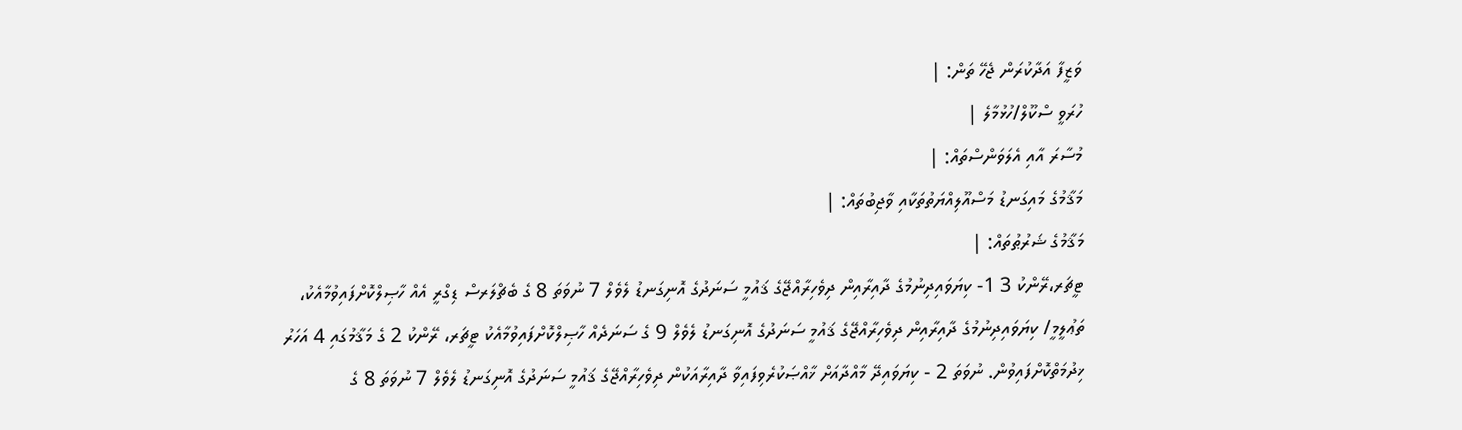ވަޒީފާ އަދާކުރަން ޖެހޭ ތަން: |
ހުރަވީ ސްކޫލް/ހުޅުމާލެ |
މުސާރަ އާއި އެލަވަންސްތައް: |
މަޤާމުގެ މައިގަނޑު މަސްއޫލިއްޔަތުތަކާއި ވާޖިބުތައް: |
މަޤާމުގެ ޝަރުޠުތައް: |
ޓީޗަރ،ރޭންކު 3 1- ކިޔަވައިދިނުމުގެ ދާއިރާއިން ދިވެހިރާއްޖޭގެ ޤައުމީ ސަނަދުގެ އޮނިގަނޑު ލެވެލް 7 ނުވަތަ 8 ގެ ބެޗްލަރސް ޑިގްރީ އެއް ހާޞިލްކޮށްފައިވުމާއެކު، ތަޢުލީމީ/ ކިޔަވައިދިނުމުގެ ދާއިރާއިން ދިވެހިރާއްޖޭގެ ޤައުމީ ސަނަދުގެ އޮނިގަނޑު ލެވެލް 9 ގެ ސަނަދެއް ހާޞިލްކޮށްފައިވުމާއެކު ޓީޗަރ، ރޭންކު 2 ގެ މަޤާމުގައި 4 އަހަރު ޚިދުމަތްކޮށްފައިވުން. ނުވަތަ 2 - ކިޔަވައިދޭ މާއްދާއަށް ޚާއްޞަކުރެވިފައިވާ ދާއިރާއަކުން ދިވެހިރާއްޖޭގެ ޤައުމީ ސަނަދުގެ އޮނިގަނޑު ލެވެލް 7 ނުވަތަ 8 ގެ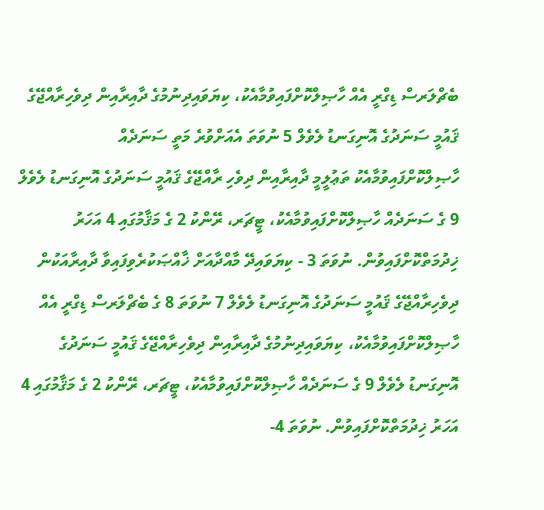ބެޗްލަރސް ޑިގްރީ އެއް ހާޞިލްކޮށްފައިވުމާއެކު، ކިޔަވައިދިނުމުގެ ދާއިރާއިން ދިވެހިރާއްޖޭގެ ޤައުމީ ސަނަދުގެ އޮނިގަނޑު ލެވެލް 5 ނުވަތަ އެއަށްވުރެ މަތީ ސަނަދެއް ހާޞިލްކޮށްފައިވުމާއެކު ތަޢުލީމީ ދާއިރާއިން ދިވެހި ރާއްޖޭގެ ޤައުމީ ސަނަދުގެ އޮނިގަނޑު ލެވެލް 9 ގެ ސަނަދެއް ހާޞިލްކޮށްފައިވުމާއެކު، ޓީޗަރ، ރޭންކު 2 ގެ މަޤާމުގައި 4 އަހަރު ޚިދުމަތްކޮށްފައިވުން. ނުވަތަ 3 - ކިޔަވައިދޭ މާއްދާއަށް ޚާއްޞަކުރެވިފައިވާ ދާއިރާއަކުން ދިވެހިރާއްޖޭގެ ޤައުމީ ސަނަދުގެ އޮނިގަނޑު ލެވެލް 7 ނުވަތަ 8 ގެ ބެޗްލަރސް ޑިގްރީ އެއް ހާޞިލްކޮށްފައިވުމާއެކު، ކިޔަވައިދިނުމުގެ ދާއިރާއިން ދިވެހިރާއްޖޭގެ ޤައުމީ ސަނަދުގެ އޮނިގަނޑު ލެވެލް 9 ގެ ސަނަދެއް ހާޞިލްކޮށްފައިވުމާއެކު، ޓީޗަރ، ރޭންކު 2 ގެ މަޤާމުގައި 4 އަހަރު ޚިދުމަތްކޮށްފައިވުން. ނުވަތަ 4-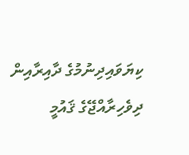ކިޔަވައިދިނުމުގެ ދާއިރާއިން ދިވެހިރާއްޖޭގެ ޤައުމީ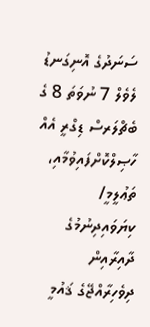ސަނަދުގެ އޮނިގަނޑު ލެވެލް 7 ނުވަތަ 8 ގެ ބެޗްލަރސް ޑިގްރީ އެއް ހާޞިލްކޮށްފައިވުމާއި، ތަޢުލީމީ/ ކިޔަވައިދިނުމުގެ ދާއިރާއިން ދިވެހިރާއްޖޭގެ ޤައުމީ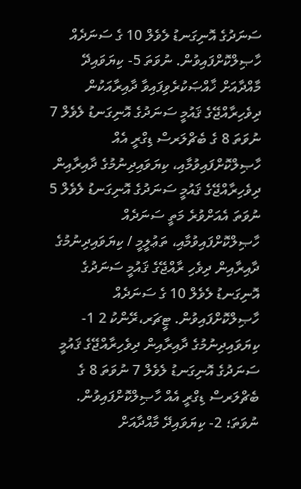ސަނަދުގެ އޮނިގަނޑު ލެވެލް 10 ގެ ސަނަދެއް ހާޞިލްކޮށްފައިވުން. ނުވަތަ 5- ކިޔަވައިދޭ މާއްދާއަށް ޚާއްޞަކުރެވިފައިވާ ދާއިރާއަކުން ދިވެހިރާއްޖޭގެ ޤައުމީ ސަނަދުގެ އޮނިގަނޑު ލެވެލް 7 ނުވަތަ 8 ގެ ބެޗްލަރސް ޑިގްރީ އެއް ހާޞިލްކޮށްފައިވުމާއި، ކިޔަވައިދިނުމުގެ ދާއިރާއިން ދިވެހިރާއްޖޭގެ ޤައުމީ ސަނަދުގެ އޮނިގަނޑު ލެވެލް 5 ނުވަތަ އެއަށްވުރެ މަތީ ސަނަދެއް ހާޞިލްކޮށްފައިވުމާއި، ތަޢުލީމީ / ކިޔަވައިދިނުމުގެ ދާއިރާއިން ދިވެހި ރާއްޖޭގެ ޤައުމީ ސަނަދުގެ އޮނިގަނޑު ލެވެލް 10 ގެ ސަނަދެއް ހާޞިލްކޮށްފައިވުން. ޓީޗަރ،ރޭންކު 2 1- ކިޔަވައިދިނުމުގެ ދާއިރާއިން ދިވެހިރާއްޖޭގެ ޤައުމީ ސަނަދުގެ އޮނިގަނޑު ލެވެލް 7 ނުވަތަ 8 ގެ ބެޗްލަރސް ޑިގްރީ އެއް ހާޞިލްކޮށްފައިވުން. ނުވަތަ؛ 2- ކިޔަވައިދޭ މާއްދާއަށް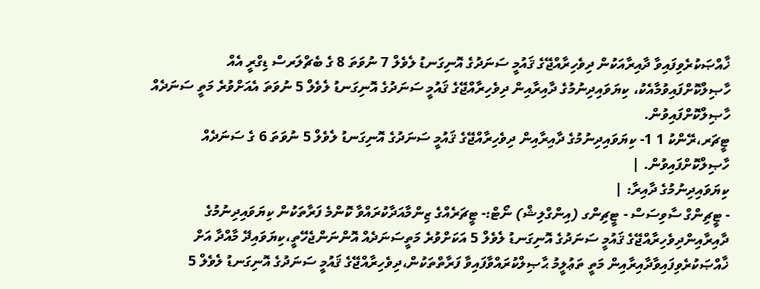ޚާއްޞަކުރެވިފައިވާ ދާއިރާއަކުން ދިވެހިރާއްޖޭގެ ޤައުމީ ސަނަދުގެ އޮނިގަނޑު ލެވެލް 7 ނުވަތަ 8 ގެ ބެޗްލަރސް ޑިގްރީ އެއް ހާޞިލްކޮށްފައިވުމާއެކު، ކިޔަވައިދިނުމުގެ ދާއިރާއިން ދިވެހިރާއްޖޭގެ ޤައުމީ ސަނަދުގެ އޮނިގަނޑު ލެވެލް 5 ނުވަތަ އެއަށްވުރެ މަތީ ސަނަދެއް ހާޞިލްކޮށްފައިވުން.
ޓީޗަރ،ރޭންކު 1 1- ކިޔަވައިދިނުމުގެ ދާއިރާއިން ދިވެހިރާއްޖޭގެ ޤައުމީ ސަނަދުގެ އޮނިގަނޑު ލެވެލް 5 ނުވަތަ 6 ގެ ސަނަދެއް ހާޞިލްކޮށްފައިވުން. |
ކިޔަވައިދިނުމުގެ ދާއިރާ: |
- ޓީޗިންގް ސާވިސަސް - ޓީޗިންގ (އިންގްލިޝް) ނޯޓް:- ޓީޗަރެއްގެ ޒިންމާއަދާކުރައްވާ ކޮންމެ ފަރާތަކުން ކިޔަވައިދިނުމުގެ ދާއިރާއިންދިވެހިރާއްޖޭގެ ޤައުމީ ސަނަދުގެ އޮނިގަނޑު ލެވެލް 5 އަކަށްވުރެ މަތީސަނަދެއް އޮންނަންޖެހޭތީ،ކިޔަވައިދޭ މާއްދާ އަށް ޚާއްޞަކުރެވިފައިވާދާއިރާއިން މަތީ ތަޢުލީމު ޙާޞިލްކުރައްވާފައިވާ ފަރާތްތަކުން،ދިވެހިރާއްޖޭގެ ޤައުމީ ސަނަދުގެ އޮނިގަނޑު ލެވެލް 5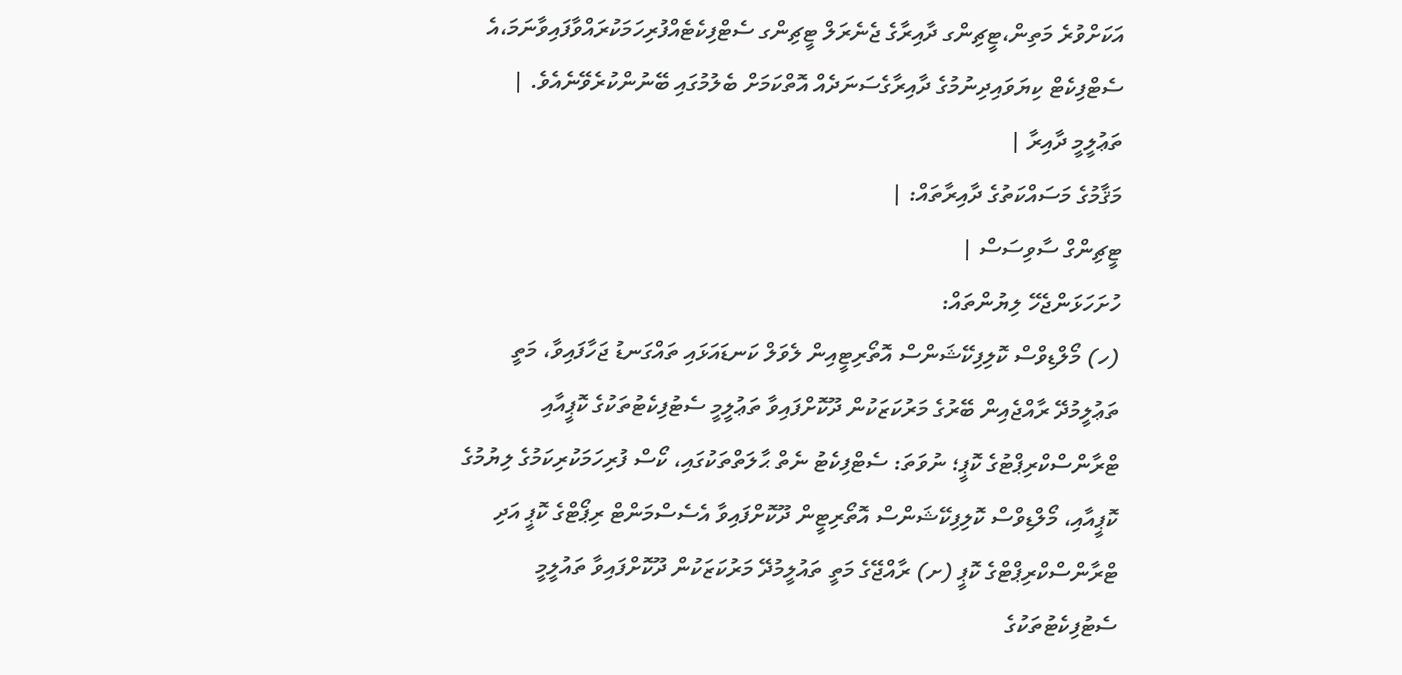އަކަށްވުރެ މަތިން،ޓީޗިންގ ދާއިރާގެ ޖެނެރަލް ޓީޗިންގ ސެޓްފިކެޓެއްފުރިހަމަކުރައްވާފައިވާނަމަ،އެ ސެޓްފިކެޓް ކިޔަވައިދިނުމުގެ ދާއިރާގެސަނަދެއް އޮތްކަމަށް ބެލުމުގައި ބޭނުންކުރެވޭނެއެވެ. |
ތަޢުލީމީ ދާއިރާ |
މަޤާމުގެ މަސައްކަތުގެ ދާއިރާތައް: |
ޓީޗިންގް ސާވިސަސް |
ހުށަހަޅަންޖެހޭ ލިޔުންތައް:
(ހ) މޯލްޑިވްސް ކޮލިފިކޭޝަންސް އޮތޯރިޓީއިން ލެވަލް ކަނޑައަޅައި ތައްގަނޑު ޖަހާފައިވާ، މަތީ ތަޢުލީމުދޭ ރާއްޖެއިން ބޭރުގެ މަރުކަޒަކުން ދޫކޮށްފައިވާ ތަޢުލީމީ ސެޓުފިކެޓުތަކުގެ ކޮޕީއާއި ޓްރާންސްކްރިޕްޓުގެ ކޮޕީ؛ ނުވަތަ: ސެޓްފިކެޓު ނެތް ޙާލަތްތަކުގައި، ކޯސް ފުރިހަމަކުރިކަމުގެ ލިޔުމުގެ ކޮޕީއާއި، މޯލްޑިވްސް ކޮލިފިކޭޝަންސް އޮތޯރިޓީން ދޫކޮށްފައިވާ އެސެސްމަންޓް ރިޕޯޓްގެ ކޮޕީ އަދި ޓްރާންސްކްރިޕްޓްގެ ކޮޕީ (ށ) ރާއްޖޭގެ މަތީ ތައުލީމުދޭ މަރުކަޒަކުން ދޫކޮށްފައިވާ ތައުލީމީ ސެޓުފިކެޓުތަކުގެ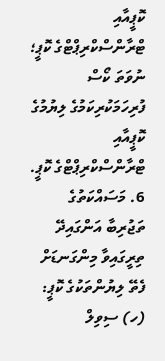ކޮޕީއާއި ޓްރާންސްކްރިޕްޓްގެ ކޮޕީ؛ ނުވަތަ ކޯސް ފުރިހަމަކުރިކަމުގެ ލިޔުމުގެ ކޮޕީއާއި ޓްރާންސްކްރިޕްޓްގެ ކޮޕީ. 6. މަސައްކަތުގެ ތަޖުރިބާ އަންގައިދޭ ތިރީގައިވާ މިންގަނޑަށް ފެތޭ ލިޔުންތަކުގެ ކޮޕީ: (ހ) ސިވިލް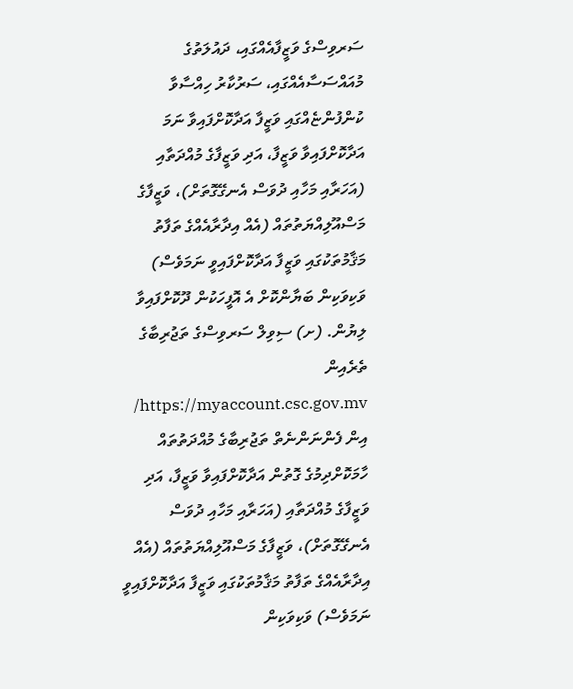ސަރވިސްގެ ވަޒީފާއެއްގައި، ދައުލަތުގެ މުއައްސަސާއެއްގައި، ސަރުކާރު ހިއްސާވާ ކުންފުންޏެއްގައި ވަޒީފާ އަދާކޮށްފައިވާ ނަމަ އަދާކޮށްފައިވާ ވަޒީފާ، އަދި ވަޒީފާގެ މުއްދަތާއި (އަހަރާއި މަހާއި ދުވަސް އެނގޭގޮތަށް)، ވަޒީފާގެ މަސްއޫލިއްޔަތުތައް (އެއް އިދާރާއެއްގެ ތަފާތު މަޤާމުތަކުގައި ވަޒީފާ އަދާކޮށްފައިވީ ނަމަވެސް) ވަކިވަކިން ބަޔާންކޮށް އެ އޮފީހަކުން ދޫކޮށްފައިވާ ލިޔުން. (ށ) ސިވިލް ސަރވިސްގެ ތަޖުރިބާގެ ތެރެއިން https://myaccount.csc.gov.mv/ އިން ފެންނަންނެތް ތަޖުރިބާގެ މުއްދަތުތައް ހާމަކޮށްދިމުގެ ގޮތުން އަދާކޮށްފައިވާ ވަޒީފާ، އަދި ވަޒީފާގެ މުއްދަތާއި (އަހަރާއި މަހާއި ދުވަސް އެނގޭގޮތަށް)، ވަޒީފާގެ މަސްއޫލިއްޔަތުތައް (އެއް އިދާރާއެއްގެ ތަފާތު މަޤާމުތަކުގައި ވަޒީފާ އަދާކޮށްފައިވީ ނަމަވެސް) ވަކިވަކިން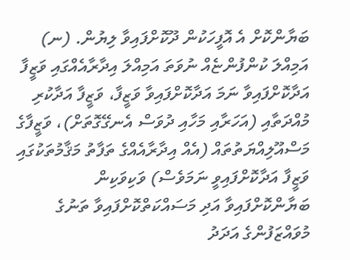ބަޔާންކޮށް އެ އޮފީހަކުން ދޫކޮށްފައިވާ ލިޔުން. (ނ) އަމިއްލަ ކުންފުންޏެއް ނުވަތަ އަމިއްލަ އިދާރާއެއްގައި ވަޒީފާ އަދާކޮށްފައިވާ ނަމަ އަދާކޮށްފައިވާ ވަޒީފާ، ވަޒީފާ އަދާކުރި މުއްދަތާއި (އަހަރާއި މަހާއި ދުވަސް އެނގޭގޮތަށް)، ވަޒީފާގެ މަސްއޫލިއްޔަތުތައް (އެއް އިދާރާއެއްގެ ތަފާތު މަޤާމުތަކުގައި ވަޒީފާ އަދާކޮށްފައިވީ ނަމަވެސް) ވަކިވަކިން ބަޔާންކޮށްފައިވާ އަދި މަސައްކަތްކޮށްފައިވާ ތަނުގެ މުވައްޒަފުންގެ އަދަދު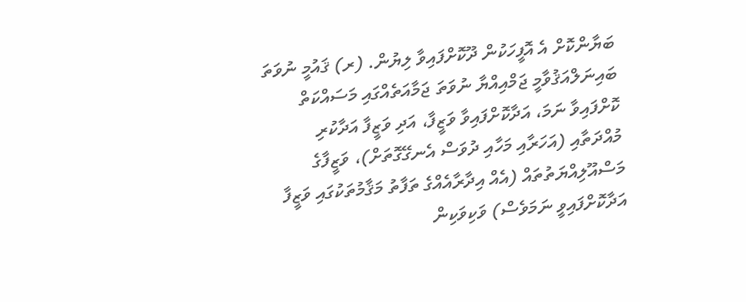ބަޔާންކޮށް އެ އޮފީހަކުން ދޫކޮށްފައިވާ ލިޔުން. (ރ) ޤައުމީ ނުވަތަ ބައިނަލްއަޤުވާމީ ޖަމްއިއްޔާ ނުވަތަ ޖަމާއަތެއްގައި މަސައްކަތް ކޮށްފައިވާ ނަމަ، އަދާކޮށްފައިވާ ވަޒީފާ، އަދި ވަޒީފާ އަދާކުރި މުއްދަތާއި (އަހަރާއި މަހާއި ދުވަސް އެނގޭގޮތަށް)، ވަޒީފާގެ މަސްއޫލިއްޔަތުތައް (އެއް އިދާރާއެއްގެ ތަފާތު މަޤާމުތަކުގައި ވަޒީފާ އަދާކޮށްފައިވީ ނަމަވެސް) ވަކިވަކިން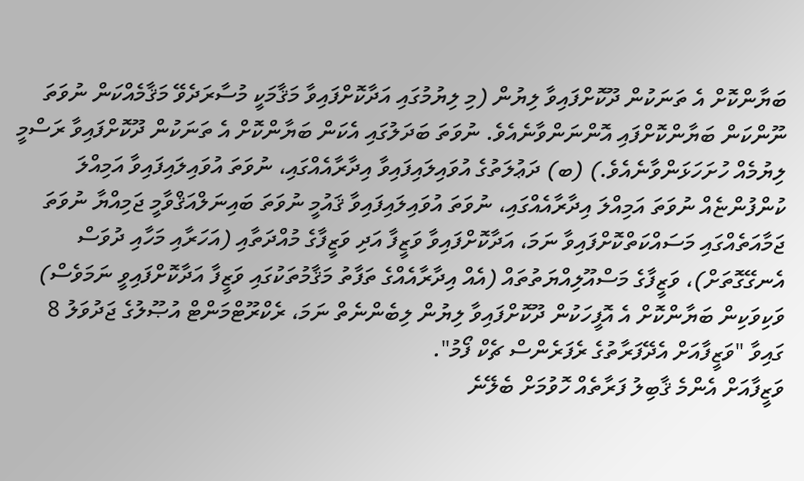ބަޔާންކޮށް އެ ތަނަކުން ދޫކޮށްފައިވާ ލިޔުން (މި ލިޔުމުގައި އަދާކޮށްފައިވާ މަޤާމަކީ މުސާރަދެވޭ މަޤާމެއްކަން ނުވަތަ ނޫންކަން ބަޔާންކޮށްފައި އޮންނަންވާނެއެވެ. ނުވަތަ ބަދަލުގައި އެކަން ބަޔާންކޮށް އެ ތަނަކުން ދޫކޮށްފައިވާ ރަސްމީ ލިޔުމެއް ހުށަހަޅަންވާނެއެވެ.) (ބ) ދަޢުލަތުގެ އުވައިލައިފައިވާ އިދާރާއެއްގައި، ނުވަތަ އުވައިލައިފައިވާ އަމިއްލަ ކުންފުންޏެއް ނުވަތަ އަމިއްލަ އިދާރާއެއްގައި، ނުވަތަ އުވައިލައިފައިވާ ޤައުމީ ނުވަތަ ބައިނަލްއަޤްވާމީ ޖަމިއްޔާ ނުވަތަ ޖަމާއަތެއްގައި މަސައްކަތްކޮށްފައިވާ ނަމަ، އަދާކޮށްފައިވާ ވަޒީފާ އަދި ވަޒީފާގެ މުއްދަތާއި (އަހަރާއި މަހާއި ދުވަސް އެނގޭގޮތަށް)، ވަޒީފާގެ މަސްއޫލިއްޔަތުތައް (އެއް އިދާރާއެއްގެ ތަފާތު މަޤާމުތަކުގައި ވަޒީފާ އަދާކޮށްފައިވީ ނަމަވެސް) ވަކިވަކިން ބަޔާންކޮށް އެ އޮފީހަކުން ދޫކޮށްފައިވާ ލިޔުން ލިބެންނެތް ނަމަ، ރެކްރޫޓްމަންޓް އުޞޫލުގެ ޖަދުވަލު 8 ގައިވާ "ވަޒީފާއަށް އެދޭފަރާތުގެ ރެފަރެންސް ޗެކް ފޯމު".
ވަޒީފާއަށް އެންމެ ޤާބިލު ފަރާތެއް ހޮވުމަށް ބެލޭނެ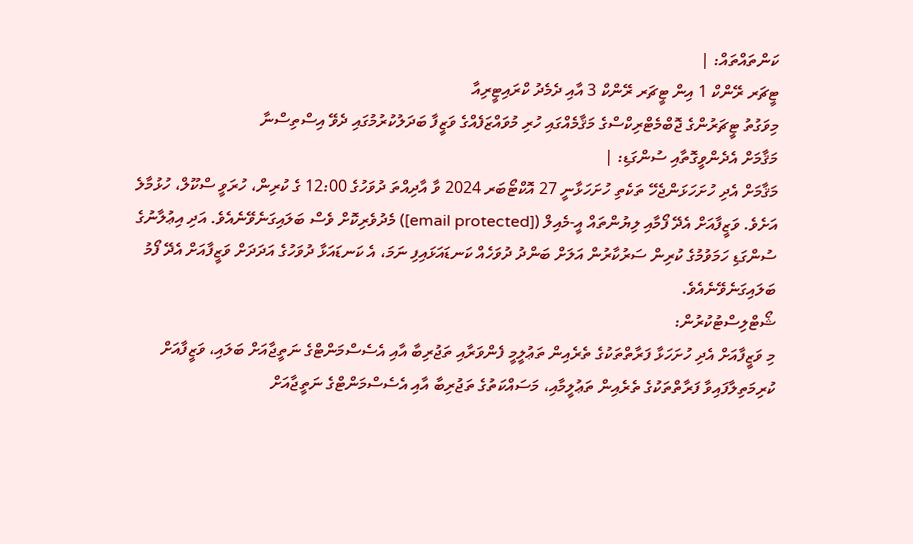ކަންތައްތައް: |
ޓީޗަރ ރޭންކް 1 އިން ޓީޗަރ ރޭންކް 3 އާއި ދެމެދު ކްރައިޓީރިއާ
މިވަގުތު ޓީޗަރުންގެ ޖޮބްމެޓްރިކްސްގެ މަޤާމެއްގައި ހުރި މުވައްޒަފެއްގެ ވަޒީފާ ބަދަލުކުރުމުގައި ދެވޭ އިސްތިސްނާ
މަޤާމަށް އެދެންވީގޮތާއި ސުންގަޑި: |
މަޤާމަށް އެދި ހުށަހަޅަންޖެހޭ ތަކެތި ހުށަހަޅާނީ 27 އޮކްޓޯބަރ 2024 ވާ އާދިއްތަ ދުވަހުގެ 12:00 ގެ ކުރިން، ހުރަވީ ސްކޫލް، ހުޅުމާލެ އަށެވެ. ވަޒީފާއަށް އެދޭ ފޯމާއި ލިޔުންތައް އީ-މެއިލް ([email protected]) މެދުވެރިކޮށް ވެސް ބަލައިގަނެވޭނެއެވެ. އަދި އިޢުލާނުގެ ސުންގަޑި ހަމަވުމުގެ ކުރިން ސަރުކާރުން އަލަށް ބަންދު ދުވަހެއް ކަނޑައަޅައިފި ނަމަ، އެ ކަނޑައަޅާ ދުވަހުގެ އަދަދަށް ވަޒީފާއަށް އެދޭ ފޯމު ބަލައިގަނެވޭނެއެވެ.
ޝޯޓްލިސްޓުކުރުން:
މި ވަޒީފާއަށް އެދި ހުށަހަޅާ ފަރާތްތަކުގެ ތެރެއިން ތަޢުލީމީ ފެންވަރާއި ތަޖުރިބާ އާއި އެސެސްމަންޓްގެ ނަތީޖާއަށް ބަލައި، ވަޒީފާއަށް ކުރިމަތިލާފައިވާ ފަރާތްތަކުގެ ތެރެއިން ތަޢުލީމާއި، މަސައްކަތުގެ ތަޖުރިބާ އާއި އެސެސްމަންޓްގެ ނަތީޖާއަށް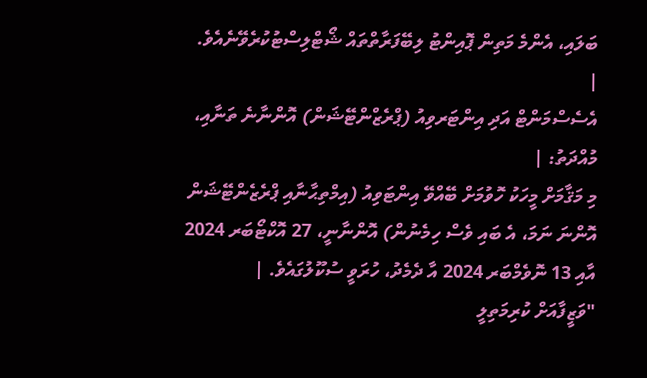ބަލައި، އެންމެ މަތިން ޕޮއިންޓު ލިބޭފަރާތްތައް ޝޯޓްލިސްޓުކުރެވޭނެއެވެ. |
އެސެސްމަންޓް އަދި އިންޓަރވިއު (ޕްރެޒްންޓޭޝަން) އޮންނާނެ ތަނާއި، މުއްދަތު: |
މި މަޤާމަށް މީހަކު ހޮވުމަށް ބޭއްވޭ އިންޓަވިއު (އިމްތިޙާނާއި ޕްރެޒެންޓޭޝަން އޮންނަ ނަމަ، އެ ބައި ވެސް ހިމެނުން) އޮންނާނީ، 27 އޮކްޓޯބަރ 2024 އާއި 13 ނޮވެމްބަރ 2024 އާ ދެމެދު، ހުރަވީ ސުކޫލުގައެވެ. |
"ވަޒީފާއަށް ކުރިމަތިލީ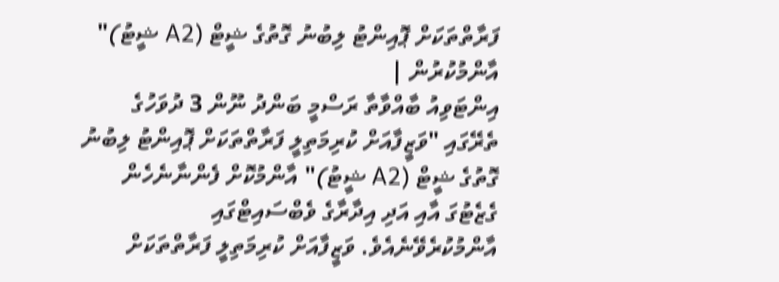ފަރާތްތަކަށް ޕޮއިންޓު ލިބުނު ގޮތުގެ ޝީޓް (A2 ޝީޓު)" އާންމުކުރުން |
އިންޓަވިއު ބާއްވާތާ ރަސްމީ ބަންދު ނޫން 3 ދުވަހުގެ ތެރޭގައި "ވަޒީފާއަށް ކުރިމަތިލީ ފަރާތްތަކަށް ޕޮއިންޓު ލިބުނު ގޮތުގެ ޝީޓް (A2 ޝީޓު)" އާންމުކޮށް ފެންނާނެހެން ގެޒެޓުގަ އާއި އަދި އިދާރާގެ ވެބްސައިޓްގައި އާންމުކުރެވޭނެއެވެ. ވަޒީފާއަށް ކުރިމަތިލީ ފަރާތްތަކަށް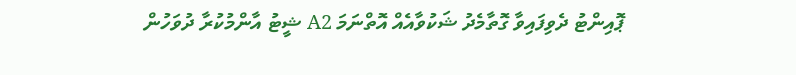ޕޮއިންޓު ދެވިފައިވާ ގޮތާމެދު ޝަކުވާއެއް އޮތްނަމަ A2 ޝީޓު އާންމުކުރާ ދުވަހުން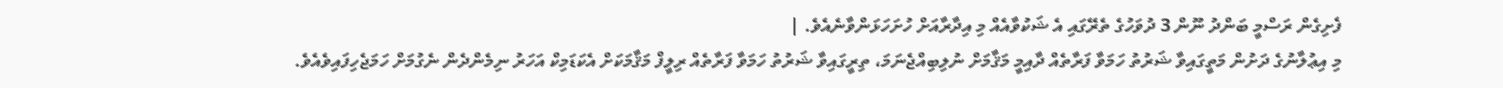ފެށިގެން ރަސްމީ ބަންދު ނޫން 3 ދުވަހުގެ ތެރޭގައި އެ ޝަކުވާއެއް މި އިދާރާއަށް ހުށަހަޅަންވާނެއެވެ. |
މި އިޢުލާނުގެ ދަށުން މަތީގައިވާ ޝަރުތު ހަމަވާ ފަރާތެއް ދާއިމީ މަޤާމަށް ނުލިބިއްޖެނަމަ، ތިރީގައިވާ ޝަރުތު ހަމަވާ ފަރާތެއް ރިލީފް މަޤާމަކަށް އެކަޑަމިކް އަހަރު ނިމެންދެން ނެގުމަށް ހަމަޖެހިފައިވެއެވެ.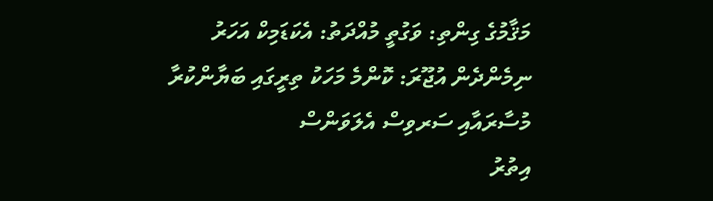މަޤާމުގެ ގިންތި: ވަގުތީ މުއްދަތު: އެކަޑަމިކް އަހަރު ނިމެންދެން އުޖޫރަ: ކޮންމެ މަހަކު ތިރީގައި ބަޔާންކުރާ މުސާރައާއި ސަރވިސް އެލަވަންސް
އިތުރު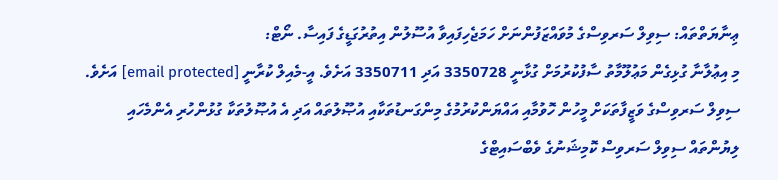ޢިނާޔަތްތައް: ސިވިލް ސަރވިސްގެ މުވައްޒަފުންނަށް ހަމަޖެހިފައިވާ އުސޫލުން އިތުރުގަޑީގެ ފައިސާ. ނޯޓް:
މި އިޢުލާނާ ގުޅިގެން މަޢުލޫމާތު ސާފުކުރުމަށް ގުޅާނީ 3350728 އަދި 3350711 އަށެވެ. އީ-މެއިލް ކުރާނީ [email protected] އަށެވެ. ސިވިލް ސަރވިސްގެ ވަޒީފާތަކަށް މީހުން ހޮވުމާއި އައްޔަންކުރުމުގެ މިންގަނޑުތަކާއި އުޞޫލުތައް އަދި އެ އުޞޫލުތަކާ ގުޅުންހުރި އެންމެހައި ލިޔުންތައް ސިވިލް ސަރވިސް ކޮމިޝަނުގެ ވެބްސައިޓްގެ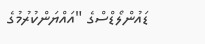ޑައުންލޯޑްސްގެ "އައްޔަންކުރުމުގެ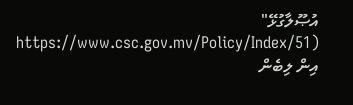އުޞޫލާގުޅޭ" (https://www.csc.gov.mv/Policy/Index/51 އިން ލިބެން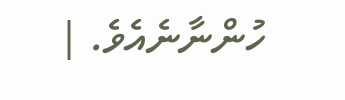ހުންނާނެއެވެ. |